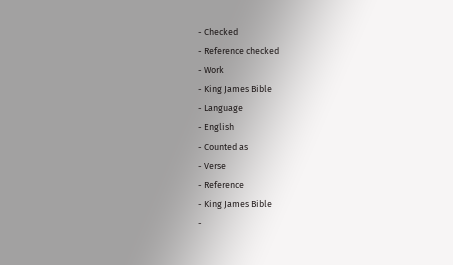- Checked
- Reference checked
- Work
- King James Bible
- Language
- English
- Counted as
- Verse
- Reference
- King James Bible
-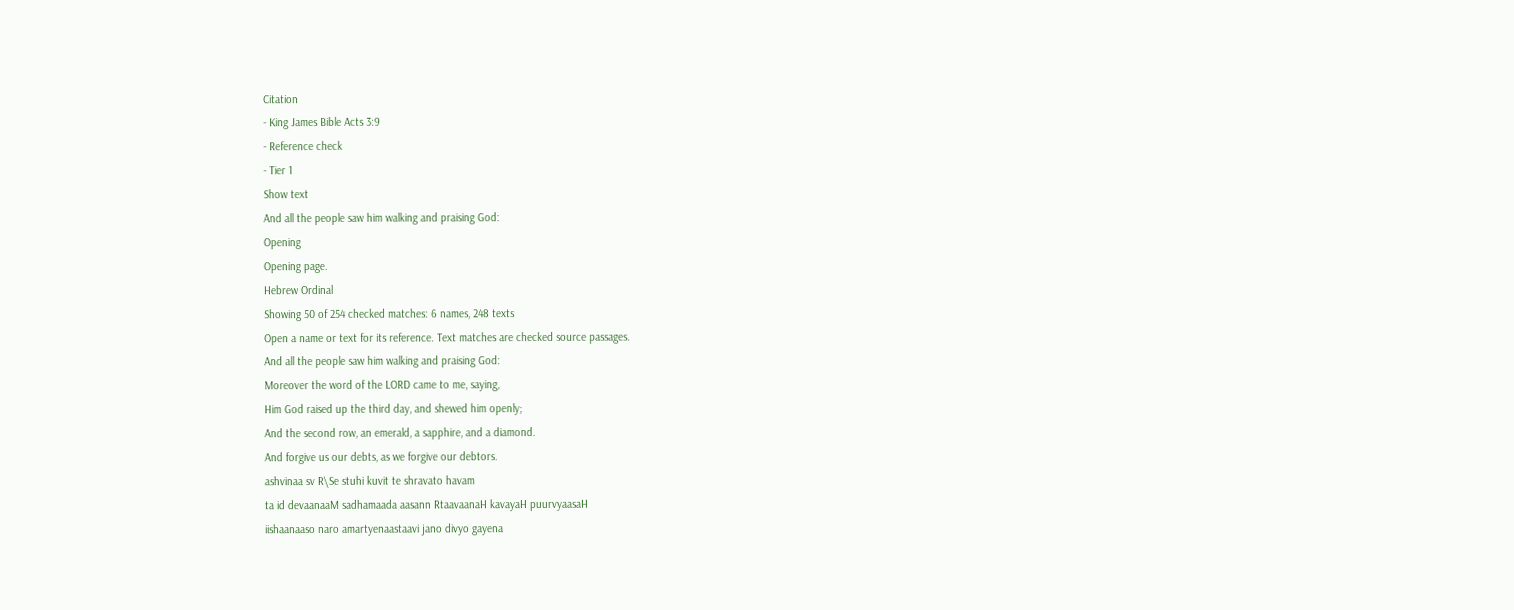Citation
- King James Bible Acts 3:9
- Reference check
- Tier 1
Show text
And all the people saw him walking and praising God:
Opening
Opening page.
Hebrew Ordinal
Showing 50 of 254 checked matches: 6 names, 248 texts
Open a name or text for its reference. Text matches are checked source passages.
And all the people saw him walking and praising God:
Moreover the word of the LORD came to me, saying,
Him God raised up the third day, and shewed him openly;
And the second row, an emerald, a sapphire, and a diamond.
And forgive us our debts, as we forgive our debtors.
ashvinaa sv R\Se stuhi kuvit te shravato havam
ta id devaanaaM sadhamaada aasann RtaavaanaH kavayaH puurvyaasaH
iishaanaaso naro amartyenaastaavi jano divyo gayena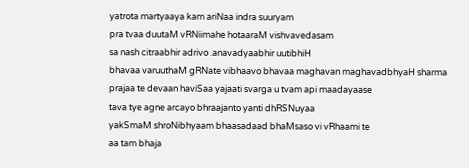yatrota martyaaya kam ariNaa indra suuryam
pra tvaa duutaM vRNiimahe hotaaraM vishvavedasam
sa nash citraabhir adrivo .anavadyaabhir uutibhiH
bhavaa varuuthaM gRNate vibhaavo bhavaa maghavan maghavadbhyaH sharma
prajaa te devaan haviSaa yajaati svarga u tvam api maadayaase
tava tye agne arcayo bhraajanto yanti dhRSNuyaa
yakSmaM shroNibhyaam bhaasadaad bhaMsaso vi vRhaami te
aa tam bhaja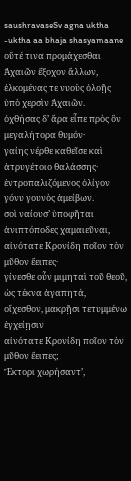saushravaseSv agna uktha -uktha aa bhaja shasyamaane
οὔτέ τινα προμάχεσθαι Ἀχαιῶν ἔξοχον ἄλλων,
ἑλκομένας τε νυοὺς ὀλοῇς ὑπὸ χερσὶν Ἀχαιῶν.
ὀχθήσας δʼ ἄρα εἶπε πρὸς ὃν μεγαλήτορα θυμόν·
γαίης νέρθε καθεῖσε καὶ ἀτρυγέτοιο θαλάσσης·
ἐντροπαλιζόμενος ὀλίγον γόνυ γουνὸς ἀμείβων.
σοὶ ναίουσʼ ὑποφῆται ἀνιπτόποδες χαμαιεῦναι,
αἰνότατε Κρονίδη ποῖον τὸν μῦθον ἔειπες·
γίνεσθε οὖν μιμηταὶ τοῦ θεοῦ, ὡς τέκνα ἀγαπητά,
οἴχεσθον, μακρῇσι τετυμμένω ἐγχείῃσιν
αἰνότατε Κρονίδη ποῖον τὸν μῦθον ἔειπες;
Ἕκτορι χωρήσαντʼ,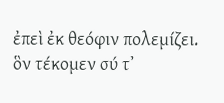ἐπεὶ ἐκ θεόφιν πολεμίζει.
ὃν τέκομεν σύ τʼ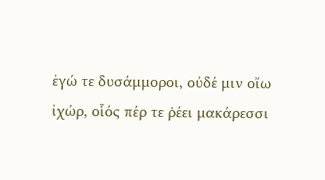ἐγώ τε δυσάμμοροι, οὐδέ μιν οἴω
ἰχώρ, οἷός πέρ τε ῥέει μακάρεσσι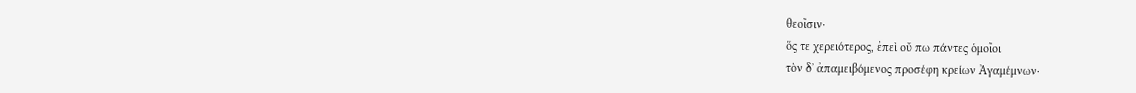θεοῖσιν·
ὅς τε χερειότερος, ἐπεὶ οὔ πω πάντες ὁμοῖοι
τὸν δʼ ἀπαμειβόμενος προσέφη κρείων Ἀγαμέμνων·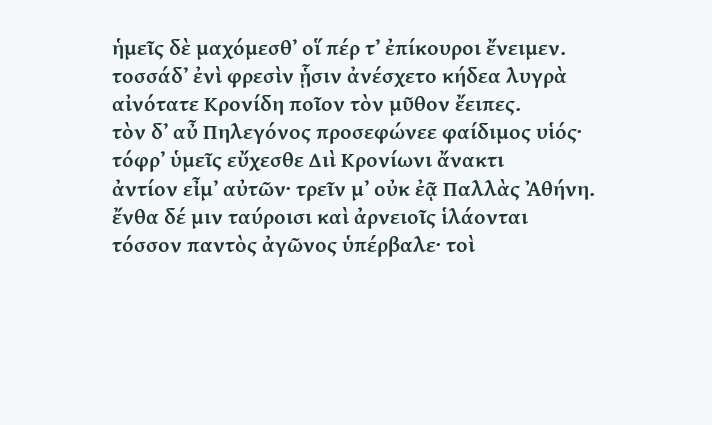ἡμεῖς δὲ μαχόμεσθʼ οἵ πέρ τʼ ἐπίκουροι ἔνειμεν.
τοσσάδʼ ἐνὶ φρεσὶν ᾗσιν ἀνέσχετο κήδεα λυγρὰ
αἰνότατε Κρονίδη ποῖον τὸν μῦθον ἔειπες.
τὸν δʼ αὖ Πηλεγόνος προσεφώνεε φαίδιμος υἱός·
τόφρʼ ὑμεῖς εὔχεσθε Διὶ Κρονίωνι ἄνακτι
ἀντίον εἶμʼ αὐτῶν· τρεῖν μʼ οὐκ ἐᾷ Παλλὰς Ἀθήνη.
ἔνθα δέ μιν ταύροισι καὶ ἀρνειοῖς ἱλάονται
τόσσον παντὸς ἀγῶνος ὑπέρβαλε· τοὶ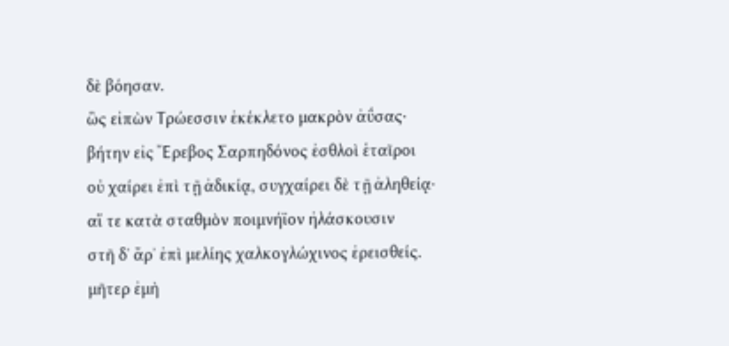δὲ βόησαν.
ὣς εἰπὼν Τρώεσσιν ἐκέκλετο μακρὸν ἀΰσας·
βήτην εἰς Ἔρεβος Σαρπηδόνος ἐσθλοὶ ἑταῖροι
οὐ χαίρει ἐπὶ τῇ ἀδικίᾳ, συγχαίρει δὲ τῇ ἀληθείᾳ·
αἵ τε κατὰ σταθμὸν ποιμνήϊον ἠλάσκουσιν
στῆ δʼ ἄρʼ ἐπὶ μελίης χαλκογλώχινος ἐρεισθείς.
μῆτερ ἐμὴ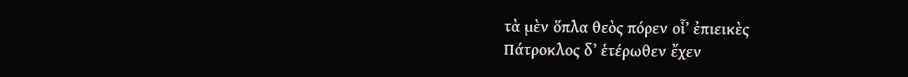τὰ μὲν ὅπλα θεὸς πόρεν οἷʼ ἐπιεικὲς
Πάτροκλος δʼ ἑτέρωθεν ἔχεν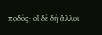ποδός· οἳ δὲ δὴ ἄλλοι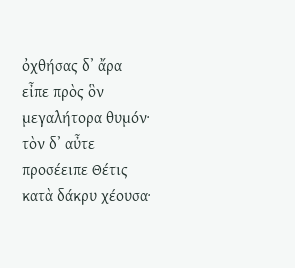ὀχθήσας δʼ ἄρα εἶπε πρὸς ὃν μεγαλήτορα θυμόν·
τὸν δʼ αὖτε προσέειπε Θέτις κατὰ δάκρυ χέουσα·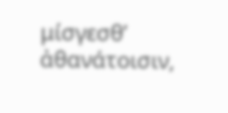μίσγεσθʼ ἀθανάτοισιν,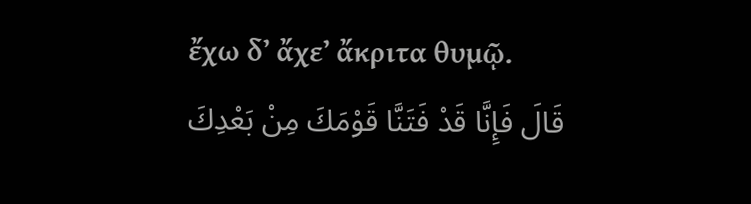ἔχω δʼ ἄχεʼ ἄκριτα θυμῷ.
قَالَ فَإِنَّا قَدْ فَتَنَّا قَوْمَكَ مِنْ بَعْدِكَ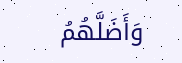وَأَضَلَّهُمُ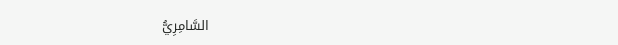السَّامِرِيُّ